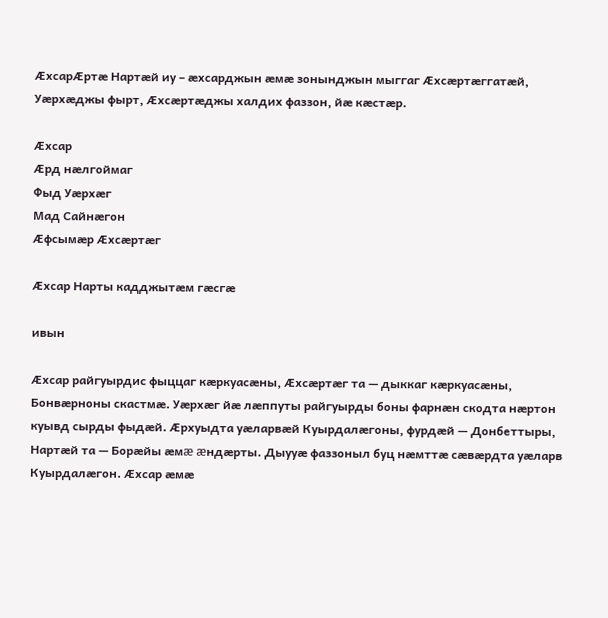ÆхсарÆртæ Нартæй иу – æхсарджын æмæ зонынджын мыггаг Æхсæртæггатæй, Уæрхæджы фырт, Æхсæртæджы халдих фаззон, йæ кæстæр.

Æхсар
Æрд нæлгоймаг
Фыд Уæрхæг
Мад Сайнæгон
Æфсымæр Æхсæртæг

Æхсар Нарты кадджытæм гæсгæ

ивын

Æхсар райгуырдис фыццаг кæркуасæны, Æхсæртæг та — дыккаг кæркуасæны, Бонвæрноны скастмæ. Уæрхæг йæ лæппуты райгуырды боны фарнæн скодта нæртон куывд сырды фыдæй. Æрхуыдта уæларвæй Куырдалæгоны, фурдæй — Донбеттыры, Нартæй та — Борæйы æмæ æндæрты. Дыууæ фаззоныл буц нæмттæ сæвæрдта уæларв Куырдалæгон. Æхсар æмæ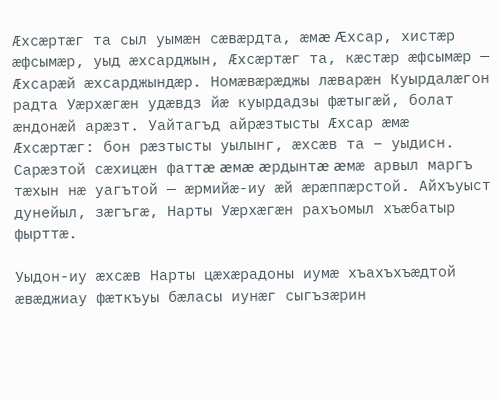Æхсæртæг та сыл уымæн сæвæрдта, æмæ Æхсар, хистæр æфсымæр, уыд æхсарджын, Æхсæртæг та, кæстæр æфсымæр — Æхсарæй æхсарджындæр. Номæвæрæджы лæварæн Куырдалæгон радта Уæрхæгæн удæвдз йæ куырдадзы фæтыгæй, болат æндонæй арæзт. Уайтагъд айрæзтысты Æхсар æмæ Æхсæртæг: бон рæзтысты уылынг, æхсæв та – уыдисн. Сарæзтой сæхицæн фаттæ æмæ æрдынтæ æмæ арвыл маргъ тæхын нæ уагътой — æрмийæ-иу æй æрæппæрстой. Айхъуыст дунейыл, зæгъгæ, Нарты Уæрхæгæн рахъомыл хъæбатыр фырттæ.

Уыдон-иу æхсæв Нарты цæхæрадоны иумæ хъахъхъæдтой æвæджиау фæткъуы бæласы иунæг сыгъзæрин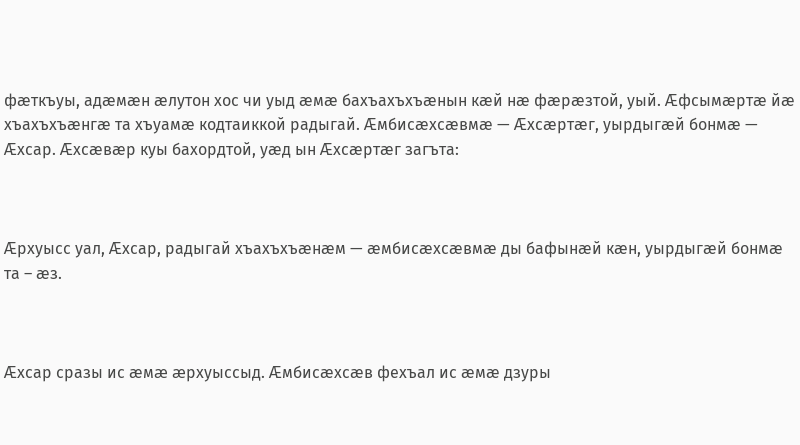фæткъуы, адæмæн æлутон хос чи уыд æмæ бахъахъхъæнын кæй нæ фæрæзтой, уый. Æфсымæртæ йæ хъахъхъæнгæ та хъуамæ кодтаиккой радыгай. Æмбисæхсæвмæ — Æхсæртæг, уырдыгæй бонмæ — Æхсар. Æхсæвæр куы бахордтой, уæд ын Æхсæртæг загъта:



Æрхуысс уал, Æхсар, радыгай хъахъхъæнæм — æмбисæхсæвмæ ды бафынæй кæн, уырдыгæй бонмæ та – æз.



Æхсар сразы ис æмæ æрхуыссыд. Æмбисæхсæв фехъал ис æмæ дзуры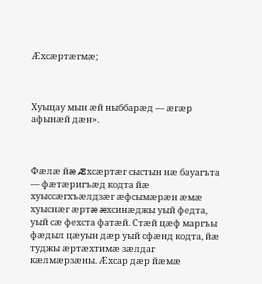Æхсæртæгмæ;



Хуыцау мын æй ныббарæд — æгæр афынæй дæн».



Фæлæ йæ Æхсæртæг сыстын нæ бауагъта — фæтæригъæд кодта йæ хуыссæгхъæлдзæг æфсымæрæн æмæ хуыснæг æртæ æхсинæджы уый федта, уый сæ фехста фатæй. Стæй цæф маргъы фæдыл цæуын дæр уый сфæнд кодта, йæ туджы æртæхтимæ зæлдаг кæлмæрзæны. Æхсар дæр йæмæ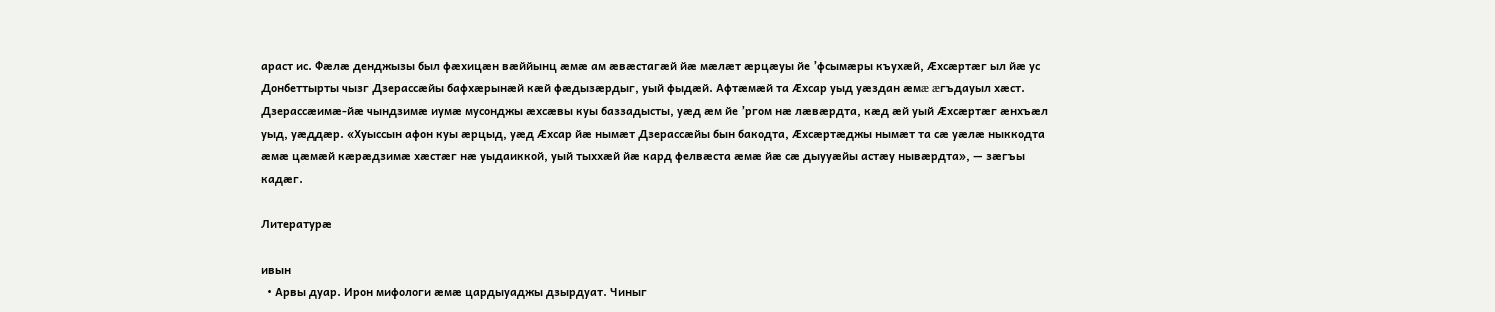араст ис. Фæлæ денджызы был фæхицæн вæййынц æмæ ам æвæстагæй йæ мæлæт æрцæуы йе ’фсымæры къухæй, Æхсæртæг ыл йæ ус Донбеттырты чызг Дзерассæйы бафхæрынæй кæй фæдызæрдыг, уый фыдæй. Афтæмæй та Æхсар уыд уæздан æмæ æгъдауыл хæст. Дзерассæимæ-йæ чындзимæ иумæ мусонджы æхсæвы куы баззадысты, уæд æм йе ’ргом нæ лæвæрдта, кæд æй уый Æхсæртæг æнхъæл уыд, уæддæр. «Хуыссын афон куы æрцыд, уæд Æхсар йæ нымæт Дзерассæйы бын бакодта, Æхсæртæджы нымæт та сæ уæлæ ныккодта æмæ цæмæй кæрæдзимæ хæстæг нæ уыдаиккой, уый тыххæй йæ кард фелвæста æмæ йæ сæ дыууæйы астæу нывæрдта», — зæгъы кадæг.

Литературæ

ивын
  • Арвы дуар. Ирон мифологи æмæ цардыуаджы дзырдуат. Чиныг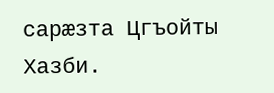сарæзта Цгъойты Хазби.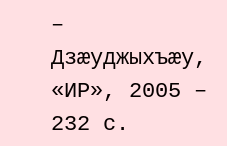– Дзæуджыхъæу, «ИР», 2005 – 232 с.